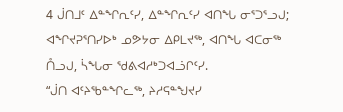4 ᒎᑎᒧᑦ ᐃᓐᖏᕆᑦᓯ, ᐃᓐᖏᕆᑦᓯ ᐊᑎᖓ ᓂᕐᑐᕐᓗᒍ; ᐊᖏᔪᕈᕐᑎᓯᐅᒃ ᓄᕗᔭᓂ ᐃᑭᒪᔪᖅ, ᐊᑎᖓ ᐊᑕᓂᖅ ᑍᓗᒍ, ᓵᖓᓂ ᖁᕕᐊᓱᒃᑐᐊᓘᒋᑦᓯ.
“ᒎᑎ ᐊᑦᔨᖃᓐᖏᓚᖅ, ᔨᓱᕋᓐᖑᔪᓯ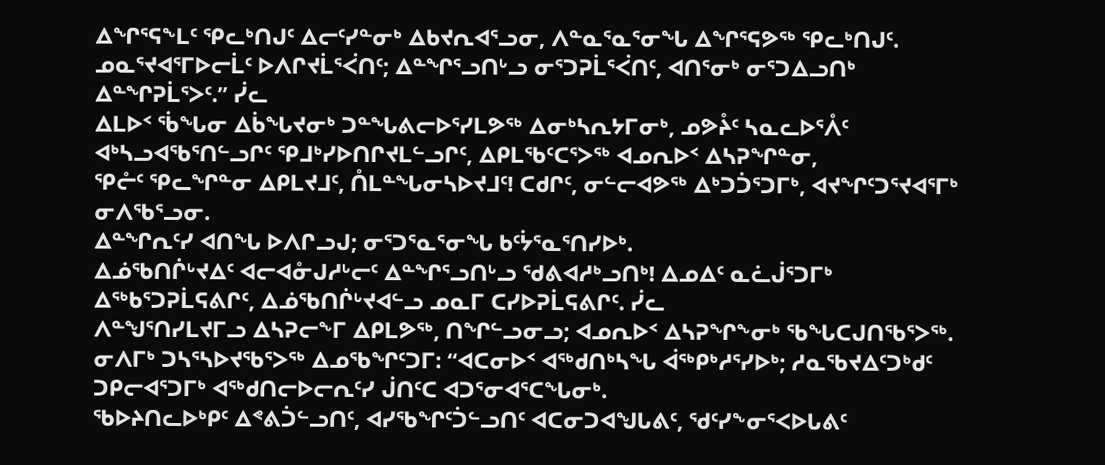ᐃᖏᕐᕋᖕᒪᑦ ᕿᓚᒃᑎᒍᑦ ᐃᓕᑦᓯᓐᓂᒃ ᐃᑲᔪᕆᐊᕐᓗᓂ, ᐱᓐᓇᕐᓇᕐᓂᖓ ᐃᖏᕐᕋᕗᖅ ᕿᓚᒃᑎᒍᑦ.
ᓄᓇᕐᔪᐊᕐᒥᐅᓕᒫᑦ ᐅᐱᒋᔪᒫᕐᐹᑎᑦ; ᐃᓐᖏᕐᓗᑎᒡᓗ ᓂᕐᑐᕈᒫᕐᐹᑎᑦ, ᐊᑎᕐᓂᒃ ᓂᕐᑐᐃᓗᑎᒃ ᐃᓐᖏᕈᒫᕐᐳᑦ.” ᓰᓚ
ᐃᒪᐅᑉ ᖄᖓᓂ ᐃᑳᖓᔪᓂᒃ ᑐᓐᖓᕕᓕᐅᕐᓯᒪᕗᖅ ᐃᓂᒃᓴᕆᔭᒥᓂᒃ, ᓄᕗᔧᑦ ᓴᓇᓚᐅᕐᐰᑦ ᐊᒃᓴᓗᐊᖃᕐᑎᓪᓗᒋᑦ ᕿᒧᒃᓯᐅᑎᒋᔪᒪᓪᓗᒋᑦ, ᐃᑭᒪᖃᑦᑕᕐᐳᖅ ᐊᓄᕆᐅᑉ ᐃᓴᕈᖏᓐᓂ,
ᕿᓔᑦ ᕿᓚᖏᓐᓂ ᐃᑭᒪᔪᒧᑦ, ᑍᒪᓐᖓᓂᓴᐅᔪᒧᑦ! ᑕᑯᒋᑦ, ᓂᓪᓕᐊᕗᖅ ᐃᒃᑐᑑᕐᑐᒥᒃ, ᐊᔪᖏᑦᑐᕐᔪᐊᕐᒥᒃ ᓂᐱᖃᕐᓗᓂ.
ᐃᓐᖏᕆᑦᓯ ᐊᑎᖓ ᐅᐱᒋᓗᒍ; ᓂᕐᑐᕐᓇᕐᓂᖓ ᑲᑦᔮᕐᓇᕐᑎᓯᐅᒃ.
ᐃᓅᖃᑎᒌᒡᔪᐃᑦ ᐊᓕᐊᓁᒍᓱᒡᓕᑦ ᐃᓐᖏᕐᓗᑎᒡᓗ ᖁᕕᐊᓱᒃᓗᑎᒃ! ᐃᓄᐃᑦ ᓇᓛᒎᕐᑐᒥᒃ ᐃᖅᑲᕐᑐᕈᒫᕋᕕᒋᑦ, ᐃᓅᖃᑎᒌᒡᔪᐊᓪᓗ ᓄᓇᒥ ᑕᓯᐅᕈᒫᕋᕕᒋᑦ. ᓰᓚ
ᐱᓐᖑᕐᑎᓯᒪᔪᒥᓗ ᐃᓴᕈᓕᖕᒥ ᐃᑭᒪᕗᖅ, ᑎᖏᓪᓗᓂᓗ; ᐊᓄᕆᐅᑉ ᐃᓴᕈᖏᖕᓂᒃ ᖃᖓᑕᒍᑎᖃᕐᐳᖅ.
ᓂᐱᒥᒃ ᑐᓴᕐᓴᐅᔪᖃᕐᐳᖅ ᐃᓄᖃᖏᑦᑐᒥ: “ᐊᑕᓂᐅᑉ ᐊᖅᑯᑎᒃᓴᖓ ᐋᖅᑭᒃᓱᕐᓯᐅᒃ; ᓱᓇᖃᔪᐃᑦᑐᒃᑯᑦ ᑐᑭᓕᐊᕐᑐᒥᒃ ᐊᖅᑯᑎᓕᐅᓕᕆᑦᓯ ᒎᑎᑦᑕ ᐊᑐᕐᓂᐊᕐᑕᖓᓂᒃ.
ᖃᐅᔨᑎᓚᐅᒃᑭᑦ ᐃᕝᕕᑑᓪᓗᑎᑦ, ᐊᓯᖃᖏᑦᑑᓪᓗᑎᑦ ᐊᑕᓂᑐᐊᖑᒐᕕᑦ, ᖁᑦᓯᖕᓂᕐᐸᐅᒐᕕᑦ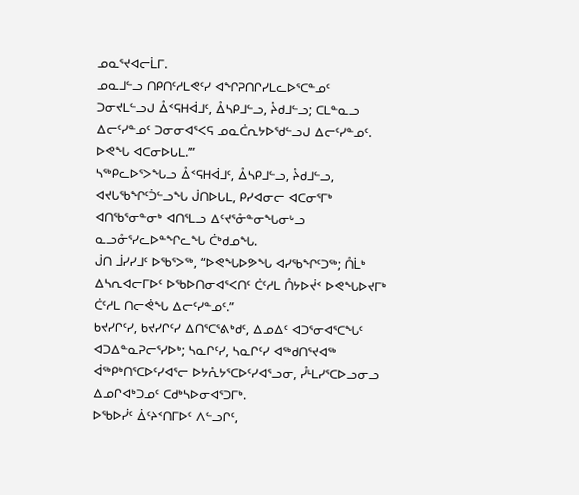ᓄᓇᕐᔪᐊᓕᒫᒥ.
ᓄᓇᒧᓪᓗ ᑎᑭᑎᑦᓱᒪᕙᑦᓯ ᐊᖏᕈᑎᒋᓯᒪᓚᐅᕐᑕᓐᓄᑦ ᑐᓂᔪᒪᓪᓗᒍ ᐂᑉᕋᕼᐋᒧᑦ, ᐂᓴᑭᒧᓪᓗ, ᔧᑯᒧᓪᓗ; ᑕᒪᓐᓇᓗ ᐃᓕᑦᓯᓐᓄᑦ ᑐᓂᓂᐊᕐᐸᕋ ᓄᓇᑖᕆᔭᐅᖁᓪᓗᒍ ᐃᓕᑦᓯᓐᓄᑦ. ᐅᕙᖓ ᐊᑕᓂᐅᒐᒪ.’”
ᓴᖅᑭᓚᐅᕐᐳᖓᓗ ᐂᑉᕋᕼᐋᒧᑦ, ᐂᓴᑭᒧᓪᓗ, ᔧᑯᒧᓪᓗ, ᐊᔪᒐᖃᖏᑦᑑᓪᓗᖓ ᒎᑎᐅᒐᒪ, ᑭᓯᐊᓂᓕ ᐊᑕᓂᕐᒥᒃ ᐊᑎᖃᕐᓂᓐᓂᒃ ᐊᑎᕐᒪᓗ ᐃᑦᔪᕐᓁᓐᓂᖓᓂᒡᓗ ᓇᓗᓁᕐᓯᓚᐅᓐᖏᓚᖓ ᑖᒃᑯᓄᖓ.
ᒎᑎ ᒨᓯᓯᒧᑦ ᐅᖃᕐᐳᖅ, “ᐅᕙᖓᐅᕗᖓ ᐊᓯᖃᖏᑦᑐᖅ; ᑍᒫᒃ ᐃᓴᕆᐊᓕᒥᐅᑦ ᐅᖃᐅᑎᓂᐊᕐᐸᑎᑦ ᑖᑦᓱᒪ ᑍᔭᐅᔫᑉ ᐅᕙᖓᐅᔪᒥᒃ ᑖᑦᓱᒪ ᑎᓕᕚᖓ ᐃᓕᑦᓯᓐᓄᑦ.”
ᑲᔪᓯᒋᑦᓯ, ᑲᔪᓯᒋᑦᓯ ᐃᑎᕐᑕᕐᕕᒃᑯᑦ, ᐃᓄᐃᑦ ᐊᑐᕐᓂᐊᕐᑕᖓᑦ ᐊᑐᐃᓐᓇᕈᓕᕐᓯᐅᒃ; ᓴᓇᒋᑦᓯ, ᓴᓇᒋᑦᓯ ᐊᖅᑯᑎᕐᔪᐊᖅ ᐋᖅᑭᒃᑎᕐᑕᐅᑦᓯᐊᕐᓕ ᐅᔭᕅᔭᕐᑕᐅᑦᓯᐊᕐᓗᓂ, ᓮᒻᒪᓯᕐᑕᐅᓗᓂᓗ ᐃᓄᒋᐊᒃᑐᓄᑦ ᑕᑯᒃᓴᐅᓂᐊᕐᑐᒥᒃ.
ᐅᖃᐅᓰᑦ ᐄᑦᔨᑉᑎᒥᐅᑦ ᐱᓪᓗᒋᑦ,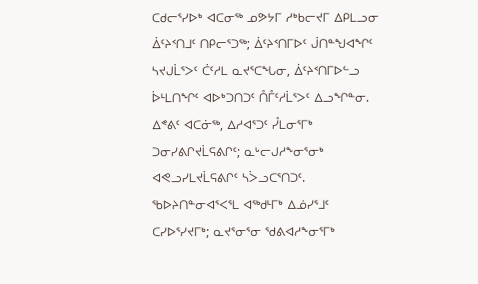ᑕᑯᓕᕐᓯᐅᒃ ᐊᑕᓂᖅ ᓄᕗᔭᒥ ᓱᒃᑲᓕᔪᒥ ᐃᑭᒪᓗᓂ ᐄᑦᔨᑉᑎᒧᑦ ᑎᑭᓕᕐᑐᖅ; ᐄᑦᔨᑉᑎᒥᐅᑦ ᒎᑎᓐᖑᐊᖏᑦ ᓴᔪᒍᒫᕐᐳᑦ ᑖᑦᓱᒪ ᓇᔪᕐᑕᖓᓂ, ᐄᑦᔨᑉᑎᒥᐅᓪᓗ ᐆᒻᒪᑎᖏᑦ ᐊᐅᒃᑐᑎᑐᑦ ᑍᒤᑦᓱᒫᕐᐳᑦ ᐃᓗᖏᓐᓂ.
ᐃᕝᕕᑦ ᐊᑕᓃᖅ, ᐃᓱᐊᕐᑐᑦ ᓮᒪᓂᕐᒥᒃ ᑐᓂᓯᕕᒋᔪᒫᕋᕕᒋᑦ; ᓇᒡᓕᒍᓱᖕᓂᕐᓂᒃ ᐊᕙᓗᓯᒪᔪᒫᕋᕕᒋᑦ ᓴᐴᓗᑕᕐᑎᑐᑦ.
ᖃᐅᔨᑎᓐᓂᐊᕐᐸᕐᒪ ᐊᖅᑯᒻᒥᒃ ᐃᓅᓯᕐᒧᑦ ᑕᓯᐅᕐᓯᔪᒥᒃ; ᓇᔪᕐᓂᕐᓂ ᖁᕕᐊᓱᖕᓂᕐᒥᒃ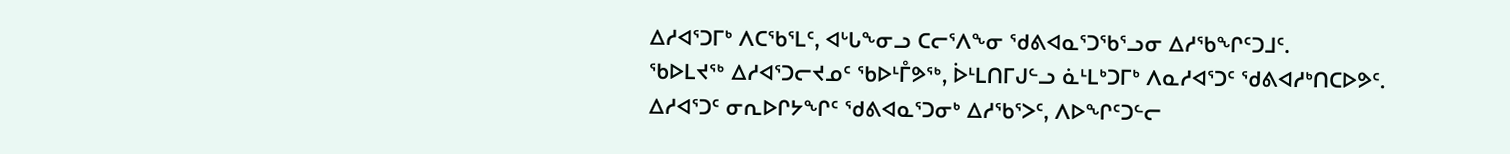ᐃᓱᐊᕐᑐᒥᒃ ᐱᑕᖃᕐᒪᑦ, ᐊᒡᒐᖕᓂᓗ ᑕᓕᕐᐱᖕᓂ ᖁᕕᐊᓇᕐᑐᖃᕐᓗᓂ ᐃᓱᖃᖏᑦᑐᒧᑦ.
ᖃᐅᒪᔪᖅ ᐃᓱᐊᕐᑐᓕᔪᓄᑦ ᖃᐅᒻᒤᕗᖅ, ᐆᒻᒪᑎᒥᒍᓪᓗ ᓈᒻᒪᒃᑐᒥᒃ ᐱᓇᓱᐊᕐᑐᑦ ᖁᕕᐊᓱᒃᑎᑕᐅᕗᑦ.
ᐃᓱᐊᕐᑐᑦ ᓂᕆᐅᒋᔭᖏᑦ ᖁᕕᐊᓇᕐᑐᓂᒃ ᐃᓱᖃᕐᐳᑦ, ᐱᐅᖏᑦᑐᓪᓕ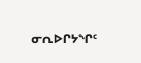ᓂᕆᐅᒋᔭᖏᑦ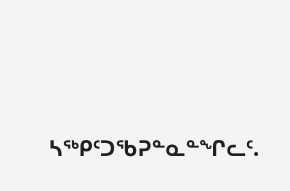ᓴᖅᑭᑦᑐᖃᕈᓐᓇᓐᖏᓚᑦ.